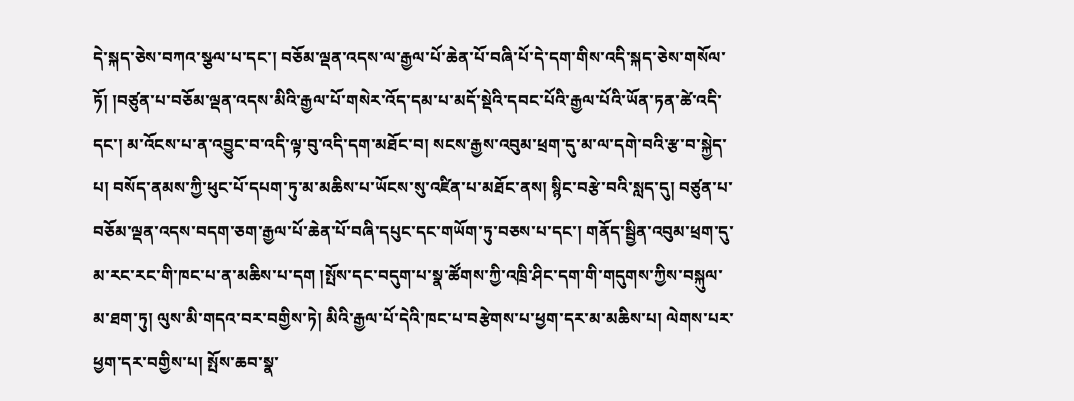དེ་སྐད་ཅེས་བཀའ་སྩལ་པ་དང་། བཅོམ་ལྡན་འདས་ལ་རྒྱལ་པོ་ཆེན་པོ་བཞི་པོ་དེ་དག་གིས་འདི་སྐད་ཅེས་གསོལ་ཏོ། །བཙུན་པ་བཅོམ་ལྡན་འདས་མིའི་རྒྱལ་པོ་གསེར་འོད་དམ་པ་མདོ་སྡེའི་དབང་པོའི་རྒྱལ་པོའི་ཡོན་ཏན་ཚེ་འདི་དང་། མ་འོངས་པ་ན་འབྱུང་བ་འདི་ལྟ་བུ་འདི་དག་མཐོང་བ། སངས་རྒྱས་འབུམ་ཕྲག་དུ་མ་ལ་དགེ་བའི་རྩ་བ་སྐྱེད་པ། བསོད་ནམས་ཀྱི་ཕུང་པོ་དཔག་ཏུ་མ་མཆིས་པ་ཡོངས་སུ་འཛིན་པ་མཐོང་ནས། སྙིང་བརྩེ་བའི་སླད་དུ། བཙུན་པ་བཅོམ་ལྡན་འདས་བདག་ཅག་རྒྱལ་པོ་ཆེན་པོ་བཞི་དཔུང་དང་གཡོག་ཏུ་བཅས་པ་དང་། གནོད་སྦྱིན་འབུམ་ཕྲག་དུ་མ་རང་རང་གི་ཁང་པ་ན་མཆིས་པ་དག །སྤོས་དང་བདུག་པ་སྣ་ཚོགས་ཀྱི་འཁྲི་ཤིང་དག་གི་གདུགས་ཀྱིས་བསྐུལ་མ་ཐག་ཏུ། ལུས་མི་གདའ་བར་བགྱིས་ཏེ། མིའི་རྒྱལ་པོ་དེའི་ཁང་པ་བརྩེགས་པ་ཕྱག་དར་མ་མཆིས་པ། ལེགས་པར་ཕྱག་དར་བགྱིས་པ། སྤོས་ཆབ་སྣ་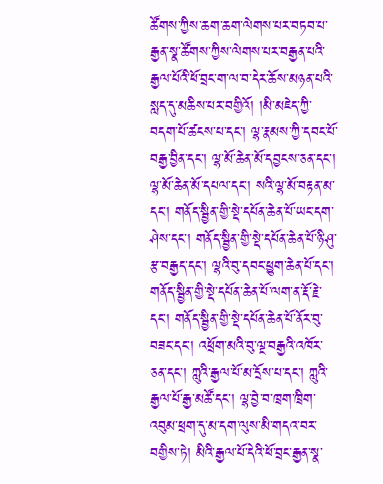ཚོགས་ཀྱིས་ཆག་ཆག་ལེགས་པར་བཏབ་པ་རྒྱན་སྣ་ཚོགས་ཀྱིས་ལེགས་པར་བརྒྱན་པའི་རྒྱལ་པོའི་ཕོ་བྲང་ག་ལ་བ་དེར་ཆོས་མཉན་པའི་སླད་དུ་མཆིས་པར་བགྱིའོ། །མི་མཇེད་ཀྱི་བདག་པོ་ཚངས་པ་དང་། ལྷ་རྣམས་ཀྱི་དབང་པོ་བརྒྱ་བྱིན་དང་། ལྷ་མོ་ཆེན་མོ་དབྱངས་ཅན་དང་། ལྷ་མོ་ཆེན་མོ་དཔལ་དང་། སའི་ལྷ་མོ་བརྟན་མ་དང་། གནོད་སྦྱིན་གྱི་སྡེ་དཔོན་ཆེན་པོ་ཡང་དག་ཤེས་དང་། གནོད་སྦྱིན་གྱི་སྡེ་དཔོན་ཆེན་པོ་ཉི་ཤུ་རྩ་བརྒྱད་དང་། ལྷའི་བུ་དབང་ཕྱུག་ཆེན་པོ་དང་། གནོད་སྦྱིན་གྱི་སྡེ་དཔོན་ཆེན་པོ་ལག་ན་རྡོ་རྗེ་དང་། གནོད་སྦྱིན་གྱི་སྡེ་དཔོན་ཆེན་པོ་ནོར་བུ་བཟང་དང་། འཕྲོག་མའི་བུ་ལྔ་བརྒྱའི་འཁོར་ཅན་དང་། ཀླུའི་རྒྱལ་པོ་མ་དྲོས་པ་དང་། ཀླུའི་རྒྱལ་པོ་རྒྱ་མཚོ་དང་། ལྷ་བྱེ་བ་ཁྲག་ཁྲིག་འབུམ་ཕྲག་དུ་མ་དག་ལུས་མི་གདའ་བར་བགྱིས་ཏེ། མིའི་རྒྱལ་པོ་དེའི་ཕོ་བྲང་རྒྱན་སྣ་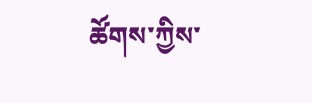ཚོགས་ཀྱིས་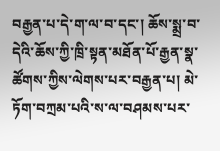བརྒྱན་པ་དེ་ག་ལ་བ་དང་། ཆོས་སྨྲ་བ་དེའི་ཆོས་ཀྱི་ཁྲི་སྟན་མཐོན་པོ་རྒྱན་སྣ་ཚོགས་ཀྱིས་ལེགས་པར་བརྒྱན་པ། མེ་ཏོག་བཀྲམ་པའི་ས་ལ་བཤམས་པར་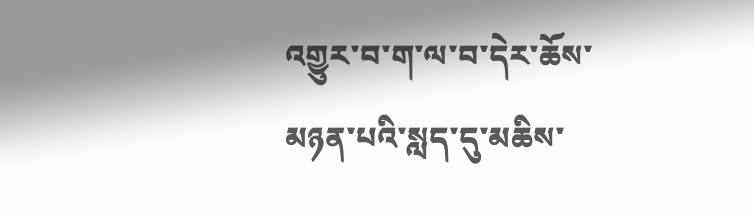འགྱུར་བ་ག་ལ་བ་དེར་ཆོས་མཉན་པའི་སླད་དུ་མཆིས་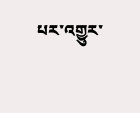པར་འགྱུར་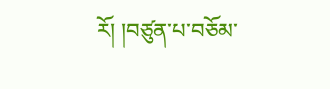རོ། །བཙུན་པ་བཅོམ་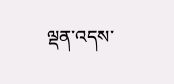ལྡན་འདས་